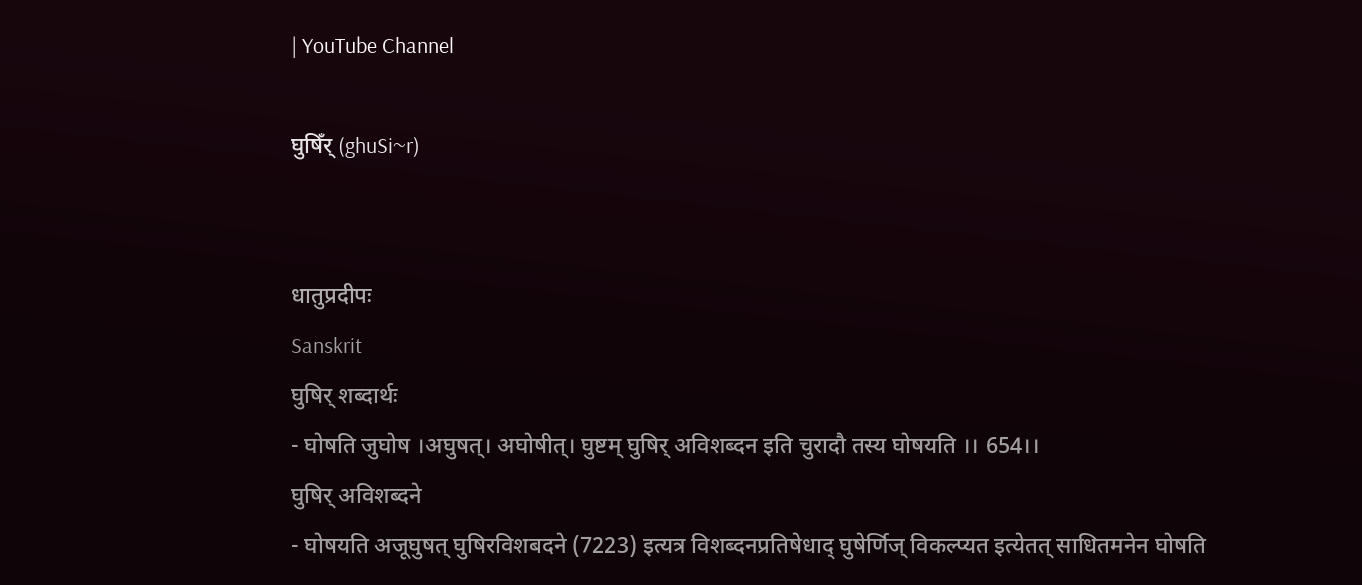| YouTube Channel

घुषिँर् (ghuSi~r)


धातुप्रदीपः
Sanskrit
घुषिर् शब्दार्थः
- घोषति जुघोष ।अघुषत्। अघोषीत्। घुष्टम् घुषिर् अविशब्दन इति चुरादौ तस्य घोषयति ।। 654।।
घुषिर् अविशब्दने
- घोषयति अजूघुषत् घुषिरविशबदने (7223) इत्यत्र विशब्दनप्रतिषेधाद् घुषेर्णिज् विकल्प्यत इत्येतत् साधितमनेन घोषति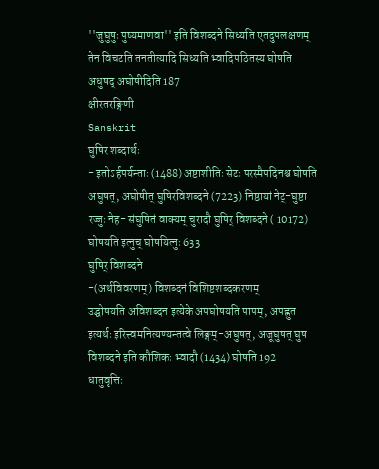''जुघुषुः पुष्यमाणवा'' इति विशब्दने सिध्यति एतदुपलक्षणम् तेन विचटति तनतीत्यादि सिध्यति भ्वादिपठितस्य घोषति अधुषद् अघोषीदिति 187
क्षीरतरङ्गिणी
Sanskrit
घुषिर शब्दार्थः
- इतोऽर्हपर्यन्ताः (1488) अष्टाशीतिः सेटः परस्मैपदिनश्च घोषति अघुषत्, अघोषीत् घुषिरविशब्दने (7223) निष्ठायां नेट्-घुष्टा रज्जुः नेह- संघुषितं वाक्यम् चुरादौ घुषिर् विशब्दने ( 10172) घोषयति इत्नुच् घोषयित्नुः 633
घुषिर् विशब्दने
-(अर्थविवरणम्) विशब्दनं विशिष्टशब्दकरणम्
उद्घोषयति अविशब्दन इत्येके अपघोषयति पापम्, अपह्नुत इत्यर्थः इरित्त्वमनित्यण्यन्तत्वे लिङ्गम्-अघुषत्, अजूघुषत् घुष विशब्दने इति कौशिकः भ्वादौ (1434) घोषति 192
धातुवृत्तिः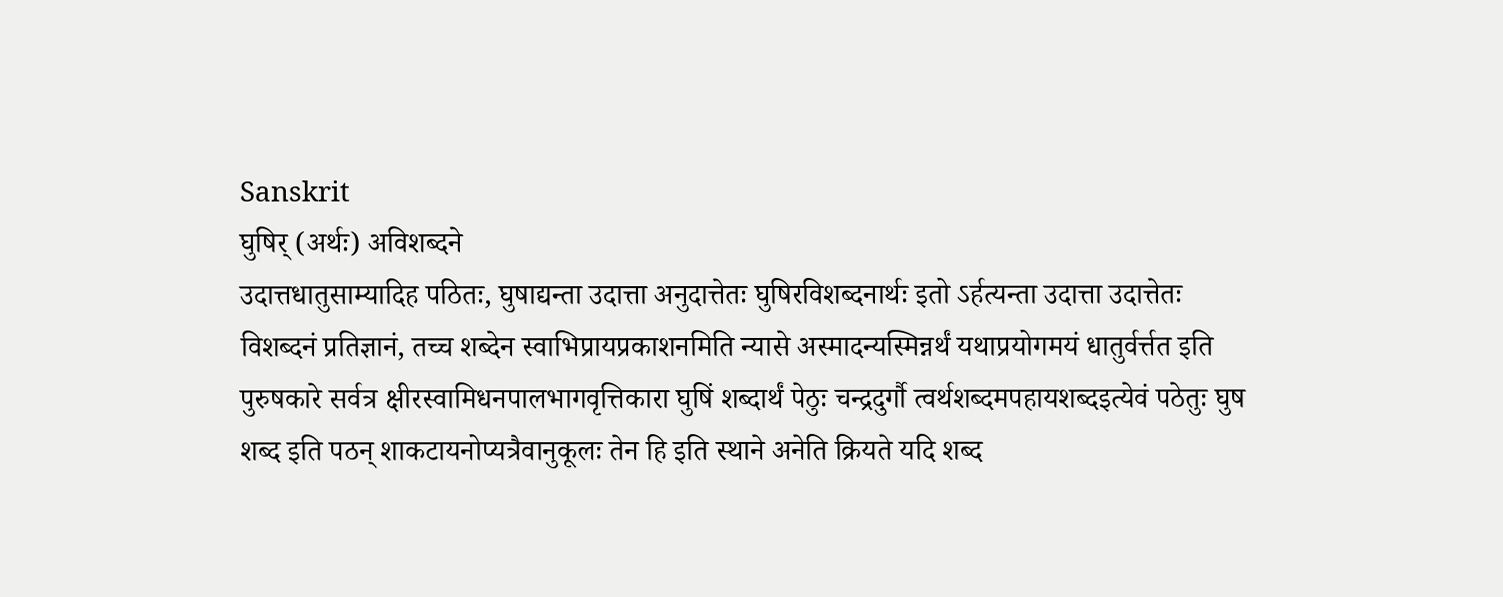Sanskrit
घुषिर् (अर्थः) अविशब्दने
उदात्तधातुसाम्यादिह पठितः, घुषाद्यन्ता उदात्ता अनुदात्तेतः घुषिरविशब्दनार्थः इतो ऽर्हत्यन्ता उदात्ता उदात्तेतः विशब्दनं प्रतिज्ञानं, तच्च शब्देन स्वाभिप्रायप्रकाशनमिति न्यासे अस्मादन्यस्मिन्नर्थं यथाप्रयोगमयं धातुर्वर्त्तत इति पुरुषकारे सर्वत्र क्षीरस्वामिधनपालभागवृत्तिकारा घुषिं शब्दार्थं पेठुः चन्द्रदुर्गौ त्वर्थशब्दमपहायशब्दइत्येवं पठेतुः घुष शब्द इति पठन् शाकटायनोप्यत्रैवानुकूलः तेन हि इति स्थाने अनेति क्रियते यदि शब्द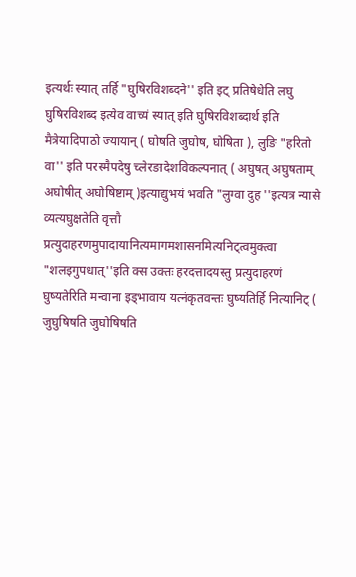इत्यर्थः स्यात् तर्हि "घुषिरविशब्दने'' इति इट् प्रतिषेधेति लघु घुषिरविशब्द इत्येव वाच्यं स्यात् इति घुषिरविशब्दार्थ इति मैत्रेयादिपाठो ज्यायान् ( घोषति जुघोष, घोषिता ), लुङि "हरितो वा'' इति परस्मैपदेषु च्लेरङादेशविकल्पनात् ( अघुषत् अघुषताम् अघोषीत् अघोषिष्टाम् )इत्याद्युभयं भवति "लुग्वा दुह ''इत्यत्र न्यासे व्यत्यघुक्षतेति वृत्तौ प्रत्युदाहरणमुपादायानित्यमागमशासनमित्यनिट्त्वमुक्त्वा "शलइगुपधात्''इति क्स उक्तः हरदत्तादयस्तु प्रत्युदाहरणं घुष्यतेरिति मन्वाना इड्भावाय यत्नंकृतवन्तः घुष्यतिर्हि नित्यानिट् ( जुघुषिषति जुघोषिषति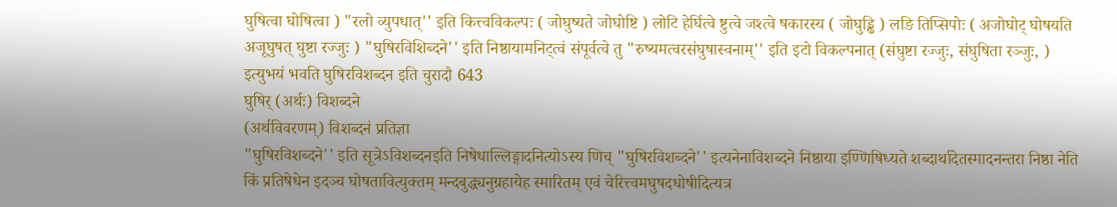घुषित्वा घोषित्वा ) "रलो व्युपधात्'' इति कित्त्वविकल्पः ( जोघुष्यते जोघोष्टि ) लोटि हेर्घित्वे ष्टुत्वे जश्त्वे षकारस्य ( जोघुड्ढि ) लङि तिप्सिपोः ( अजोघोट् घोषयति अजूघुषत् घुष्टा रज्जुः ) "घुषिरविशिब्दने'' इति निष्ठायामनिट्त्वं संपूर्वत्वे तु "रुष्यमत्वरसंघुषास्वनाम्'' इति इटो विकल्पनात् (संघुष्टा रज्जुः, संघुषिता रञ्जुः, ) इत्युभयं भवति घुषिरविशब्दन इति चुरादौ 643
घुषिर् (अर्थः) विशब्दने
(अर्थविवरणम्) विशब्दनं प्रतिज्ञा
"घुषिरविशब्दने'' इति सूत्रेऽविशब्दनइति निषेधाल्लिङ्गादनित्योऽस्य णिच् "घुषिरविशब्दने'' इत्यनेनाविशब्दने निष्ठाया इण्णिषिध्यते शब्दार्थादेतस्मादनन्तरा निष्ठा नेति किं प्रतिषेधेन इदञ्च घोषतावित्युक्तम् मन्दबुद्ध्यनुग्रहायेह स्मारितम् एवं चेरित्त्वमघुषदधोषीदित्यत्र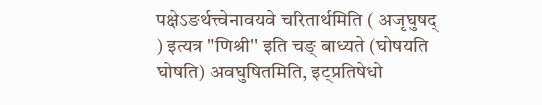पक्षेऽङर्थत्त्वेनावयवे चरितार्थमिति ( अजृघुषद् ) इत्यत्र "णिश्री'' इति चङ् बाध्यते (घोषयति घोषति) अवघुषितमिति, इट्प्रतिषेधो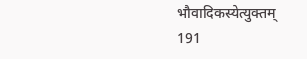भौवादिकस्येत्युक्तम् 191